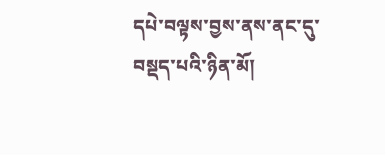དཔེ་བལྟས་བྱས་ནས་ནང་དུ་བསྡད་པའི་ཉིན་མོ།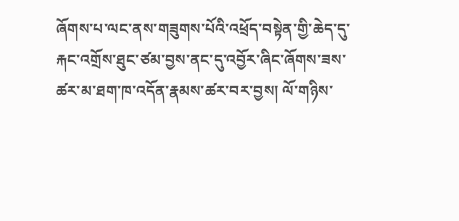ཞོགས་པ་ལང་ནས་གཟུགས་པོའི་འཕྲོད་བསྟེན་གྱི་ཆེད་དུ་རྐང་འགྲོས་ཐུང་ཙམ་བྱས་ནང་དུ་འབྱོར་ཞིང་ཞོགས་ཟས་ཚར་མ་ཐག་ཁ་འདོན་རྣམས་ཚར་བར་བྱས། ལོ་གཉིས་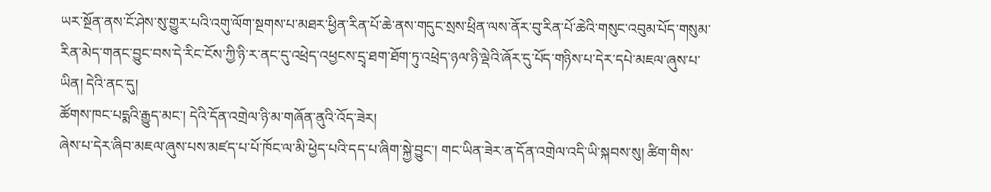ཡར་སྔོན་ནས་ངོ་ཤེས་སུ་གྱུར་པའི་འགུ་ལོག་སྔགས་པ་མཐར་ཕྱིན་རིན་པོ་ཆེ་ནས་གདུང་སྲས་ཕྲིན་ལས་ནོར་བུ་རིན་པོ་ཆེའི་གསུང་འབུམ་པོད་གསུམ་རིན་མེད་གནང་བྱུང་བས་དེ་རིང་ངོས་ཀྱི་ཉི་ར་ནང་དུ་འཕྲེད་འཕྱངས་དྲྭ་ཐག་ཐོག་ཏུ་འཕྲེད་ཉལ་ཉི་ལྡེའི་ཞོར་དུ་པོད་གཉིས་པ་དེར་དཔེ་མཇལ་ཞུས་པ་ཡིན། དེའི་ནང་དུ།
ཚོགས་ཁང་པདྨའི་རྒྱུད་མང་། དེའི་དོན་འགྲེལ་ཉི་མ་གཞོན་ནུའི་འོད་ཟེར།
ཞེས་པ་དེར་ཞིབ་མཇལ་ཞུས་པས་མཛད་པ་པོ་ཁོང་ལ་མི་ཕྱེད་པའི་དད་པ་ཞིག་སྐྱེ་བྱུང་། གང་ཡིན་ཟེར་ན་དོན་འགྲེལ་འདི་ཡི་སྐབས་སུ། ཚིག་གིས་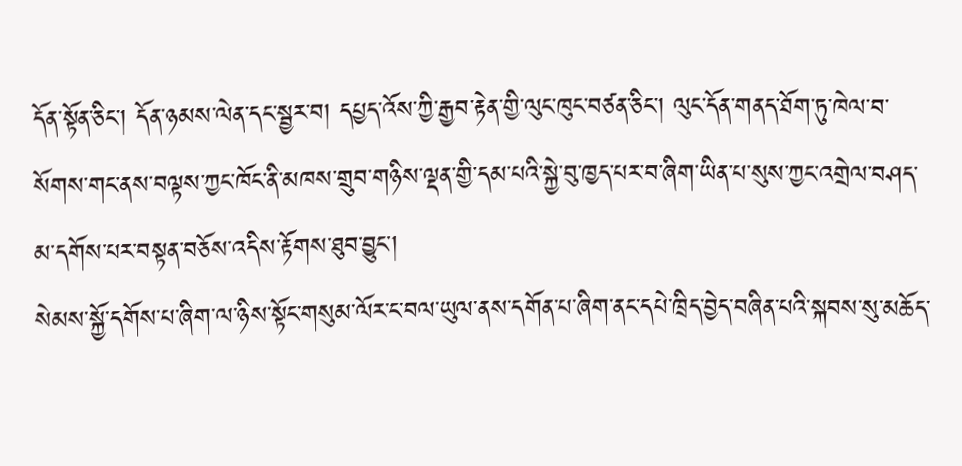དོན་སྟོན་ཅིང་། དོན་ཉམས་ལེན་དང་སྦྱར་བ། དཔྱད་འོས་ཀྱི་རྒྱབ་རྟེན་གྱི་ལུང་ཁུང་བཙན་ཅིང་། ལུང་དོན་གནད་ཐོག་ཏུ་ཁེལ་བ་སོགས་གང་ནས་བལྟས་ཀྱང་ཁོང་ནི་མཁས་གྲུབ་གཉིས་ལྡན་གྱི་དམ་པའི་སྐྱེ་བུ་ཁྱད་པར་བ་ཞིག་ཡིན་པ་སུས་ཀྱང་འགྲེལ་བཤད་མ་དགོས་པར་བསྟན་བཅོས་འདིས་རྟོགས་ཐུབ་བྱུང་།
སེམས་སྐྱོ་དགོས་པ་ཞིག་ལ་ཉིས་སྟོང་གསུམ་ལོར་ང་བལ་ཡུལ་ནས་དགོན་པ་ཞིག་ནང་དཔེ་ཁྲིད་བྱེད་བཞིན་པའི་སྐབས་སུ་མཆོད་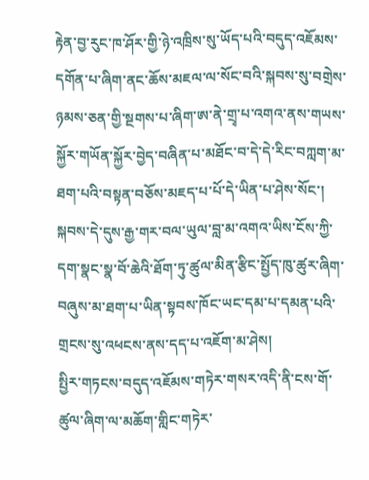རྟེན་བྱ་རུང་ཁ་ཤོར་གྱི་ཉེ་འཁྲིས་སུ་ཡོད་པའི་བདུད་འཇོམས་དགོན་པ་ཞིག་ནང་ཆོས་མཇལ་ལ་སོང་བའི་སྐབས་སུ་བགྲེས་ཉམས་ཅན་གྱི་སྔགས་པ་ཞིག་ཨ་ནེ་གྲྭ་པ་འགའ་ནས་གཡས་སྐྱོར་གཡོན་སྐྱོར་བྱེད་བཞིན་པ་མཐོང་བ་དེ་དེ་རིང་བཀླག་མ་ཐག་པའི་བསྟན་བཅོས་མཇད་པ་པོ་དེ་ཡིན་པ་ཤེས་སོང་། སྐབས་དེ་དུས་རྒྱ་གར་བལ་ཡུལ་བླ་མ་འགའ་ཡིས་ངོས་ཀྱི་དག་སྣང་སྣ་བོ་ཆེའི་ཐོག་ཏུ་ཚུལ་མིན་རྩིང་སྤྱོད་ཁུ་ཚུར་ཞིག་བཞུས་མ་ཐག་པ་ཡིན་སྟབས་ཁོང་ཡང་དམ་པ་དམན་པའི་གྲངས་སུ་འཕངས་ནས་དད་པ་འཇོག་མ་ཤེས།
སྤྱིར་གཏངས་བདུད་འཇོམས་གཏེར་གསར་འདི་ནི་ངས་གོ་ཚུལ་ཞིག་ལ་མཆོག་གླིང་གཏེར་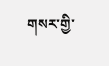གསར་གྱི་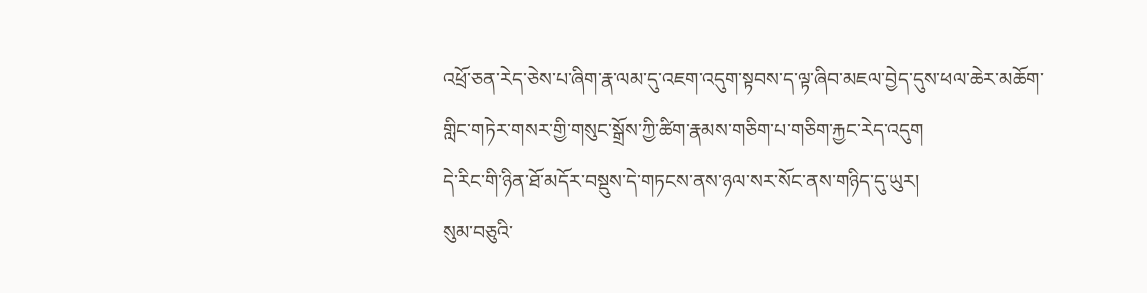འཕྲོ་ཅན་རེད་ཅེས་པ་ཞིག་རྣ་ལམ་དུ་འཇག་འདུག་སྟབས་ད་ལྟ་ཞིབ་མཇལ་བྱེད་དུས་ཕལ་ཆེར་མཆོག་གླིང་གཏེར་གསར་གྱི་གསུང་སྒྲོས་ཀྱི་ཚིག་རྣམས་གཅིག་པ་གཅིག་རྐྱང་རེད་འདུག
དེ་རིང་གི་ཉིན་ཐོ་མདོར་བསྡུས་དེ་གཏངས་ནས་ཉལ་སར་སོང་ནས་གཉིད་དུ་ཡུར།
སུམ་བཅུའི་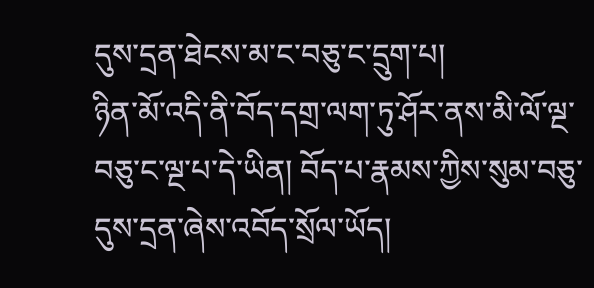དུས་དྲན་ཐེངས་མ་ང་བཅུ་ང་དྲུག་པ།
ཉིན་མོ་འདི་ནི་བོད་དགྲ་ལག་ཏུ་ཤོར་ནས་མི་ལོ་ལྔ་བཅུ་ང་ལྔ་པ་དེ་ཡིན། བོད་པ་རྣམས་ཀྱིས་སུམ་བཅུ་དུས་དྲན་ཞེས་འབོད་སྲོལ་ཡོད།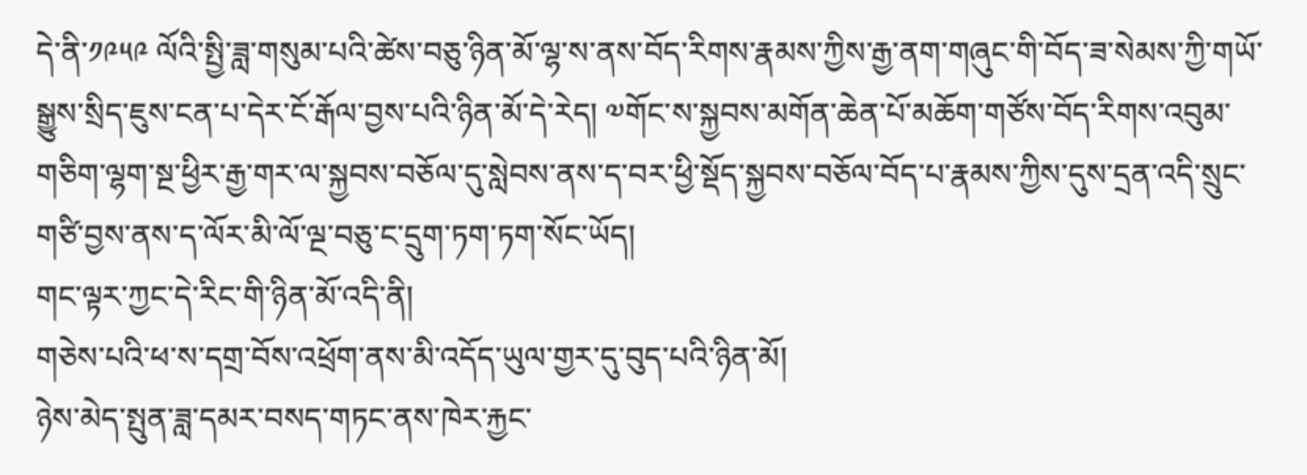དེ་ནི་༡༩༥༩ ལོའི་སྤྱི་ཟླ་གསུམ་པའི་ཚེས་བཅུ་ཉིན་མོ་ལྷ་ས་ནས་བོད་རིགས་རྣམས་ཀྱིས་རྒྱ་ནག་གཞུང་གི་བོད་ཟ་སེམས་ཀྱི་གཡོ་སྒྱུས་སྲིད་ཇུས་ངན་པ་དེར་ངོ་རྒོལ་བྱས་པའི་ཉིན་མོ་དེ་རེད། ༧གོང་ས་སྐྱབས་མགོན་ཆེན་པོ་མཆོག་གཙོས་བོད་རིགས་འབུམ་གཅིག་ལྷག་སྔ་ཕྱིར་རྒྱ་གར་ལ་སྐྱབས་བཅོལ་དུ་སླེབས་ནས་ད་བར་ཕྱི་སྡོད་སྐྱབས་བཅོལ་བོད་པ་རྣམས་ཀྱིས་དུས་དྲན་འདི་སྲུང་གཙི་བྱས་ནས་ད་ལོར་མི་ལོ་ལྔ་བཅུ་ང་དྲུག་ཏག་ཏག་སོང་ཡོད།
གང་ལྟར་ཀྱང་དེ་རིང་གི་ཉིན་མོ་འདི་ནི།
གཅེས་པའི་ཕ་ས་དགྲ་བོས་འཕྲོག་ནས་མི་འདོད་ཡུལ་གྱར་དུ་བུད་པའི་ཉིན་མོ།
ཉེས་མེད་སྤུན་ཟླ་དམར་བསད་གཏང་ནས་ཁེར་རྐྱང་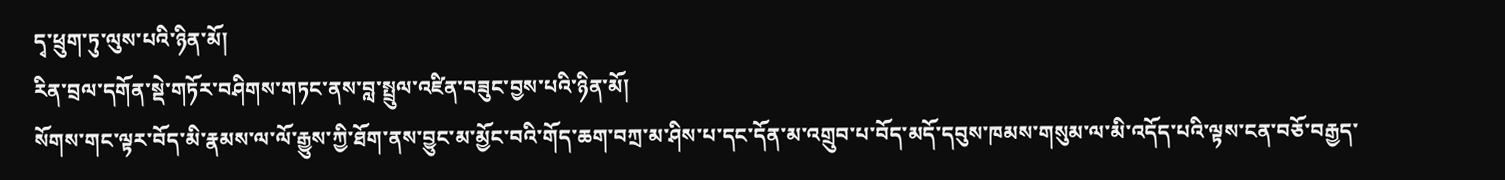དྭ་ཕྲུག་ཏུ་ལུས་པའི་ཉིན་མོ།
རིན་བྲལ་དགོན་སྡེ་གཏོར་བཤིགས་གཏང་ནས་བླ་སྤྲུལ་འཛིན་བཟུང་བྱས་པའི་ཉིན་མོ།
སོགས་གང་ལྟར་བོད་མི་རྣམས་ལ་ལོ་རྒྱུས་ཀྱི་ཐོག་ནས་བྱུང་མ་མྱོང་བའི་གོད་ཆག་བཀྲ་མ་ཤིས་པ་དང་དོན་མ་འགྲུབ་པ་བོད་མདོ་དབུས་ཁམས་གསུམ་ལ་མི་འདོད་པའི་ལྟས་ངན་བཅོ་བརྒྱད་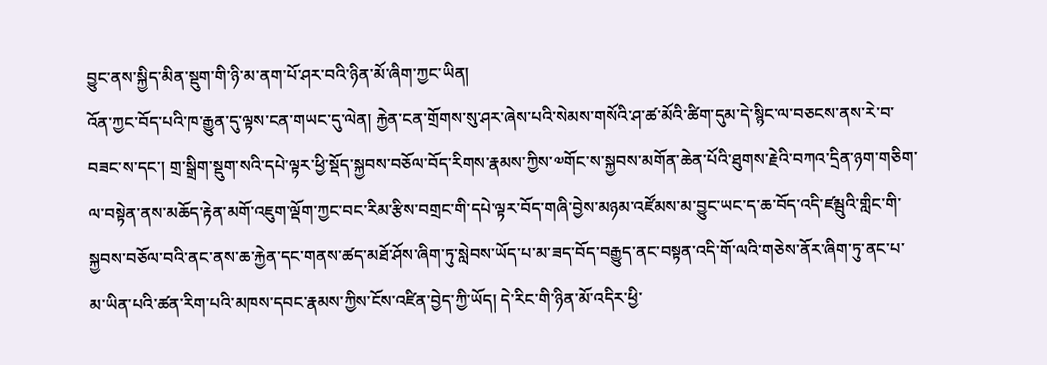བྱུང་ནས་སྐྱིད་མིན་སྡུག་གི་ཉི་མ་ནག་པོ་ཤར་བའི་ཉིན་མོ་ཞིག་ཀྱང་ཡིན།
འོན་ཀྱང་བོད་པའི་ཁ་རྒྱུན་དུ་ལྟས་ངན་གཡང་དུ་ལེན། རྐྱེན་ངན་གྲོགས་སུ་ཤར་ཞེས་པའི་སེམས་གསོའི་ཤ་ཚ་མོའི་ཚིག་དུམ་དེ་སྙིང་ལ་བཅངས་ནས་རེ་བ་བཟང་ས་དང་། གྲ་སྒྲིག་སྡུག་སའི་དཔེ་ལྟར་ཕྱི་སྡོད་སྐྱབས་བཅོལ་བོད་རིགས་རྣམས་ཀྱིས་༧གོང་ས་སྐྱབས་མགོན་ཆེན་པོའི་ཐུགས་རྗེའི་བཀའ་དྲིན་ཉག་གཅིག་ལ་བསྟེན་ནས་མཆོད་རྟེན་མགོ་འཇུག་ལྡོག་ཀྱང་བང་རིམ་རྩིས་བགྲང་གི་དཔེ་ལྟར་བོད་གཞི་བྱེས་མཉམ་འཛོམས་མ་བྱུང་ཡང་ད་ཆ་བོད་འདི་ཛམྦུའི་གླིང་གི་སྐྱབས་བཅོལ་བའི་ནང་ནས་ཆ་རྐྱེན་དང་གནས་ཚད་མཐོ་ཤོས་ཞིག་ཏུ་སླེབས་ཡོད་པ་མ་ཟད་བོད་བརྒྱུད་ནང་བསྟན་འདི་གོ་ལའི་གཅེས་ནོར་ཞིག་ཏུ་ནང་པ་མ་ཡིན་པའི་ཚན་རིག་པའི་མཁས་དབང་རྣམས་ཀྱིས་ངོས་འཛིན་བྱེད་ཀྱི་ཡོད། དེ་རིང་གི་ཉིན་མོ་འདིར་ཕྱི་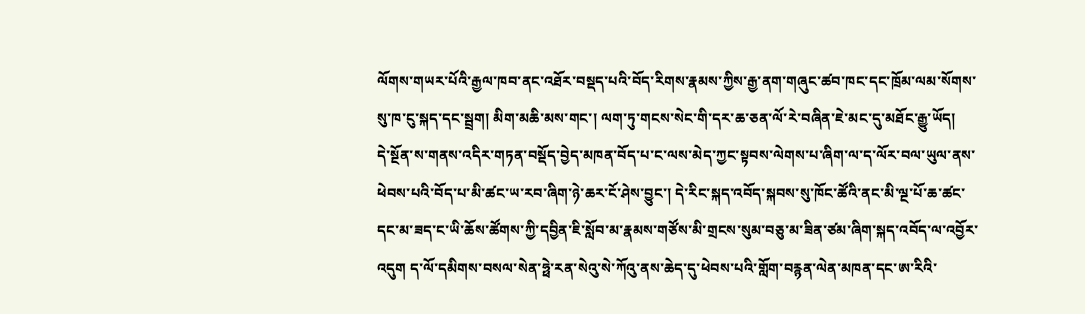ལོགས་གཡར་པོའི་རྒྱལ་ཁབ་ནང་འཐོར་བསྡད་པའི་བོད་རིགས་རྣམས་ཀྱིས་རྒྱ་ནག་གཞུང་ཚབ་ཁང་དང་ཁྲོམ་ལམ་སོགས་སུ་ཁ་ངུ་སྐད་དང་སྦྲག། མིག་མཆི་མས་གང་། ལག་ཏུ་གངས་སེང་གི་དར་ཆ་ཅན་ལོ་རེ་བཞིན་ཇེ་མང་དུ་མཐོང་རྒྱུ་ཡོད།
དེ་སྔོན་ས་གནས་འདིར་གཏན་བསྡོད་བྱེད་མཁན་བོད་པ་ང་ལས་མེད་ཀྱང་སྟབས་ལེགས་པ་ཞིག་ལ་ད་ལོར་བལ་ཡུལ་ནས་ཕེབས་པའི་བོད་པ་མི་ཚང་ཡ་རབ་ཞིག་ཉེ་ཆར་ངོ་ཤེས་བྱུང་། དེ་རིང་སྐད་འབོད་སྐབས་སུ་ཁོང་ཚོའི་ནང་མི་ལྔ་པོ་ཆ་ཚང་དང་མ་ཟད་ང་ཡི་ཆོས་ཚོགས་ཀྱི་དབྱིན་ཇི་སློབ་མ་རྣམས་གཙོས་མི་གྲངས་སུམ་བཅུ་མ་ཟིན་ཙམ་ཞིག་སྐད་འབོད་ལ་འབྱོར་འདུག ད་ལོ་དམིགས་བསལ་སེན་ཧྥེ་རན་སེའུ་སེ་ཀོའུ་ནས་ཆེད་དུ་ཕེབས་པའི་གློག་བརྙན་ལེན་མཁན་དང་ཨ་རིའི་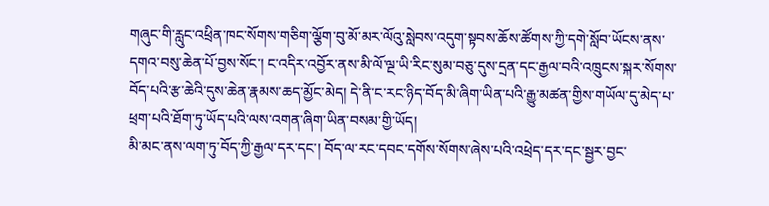གཞུང་གི་རླུང་འཕྲིན་ཁང་སོགས་གཅིག་ལྕོག་བུ་མོ་མར་ལོའུ་སླེབས་འདུག་སྟབས་ཆོས་ཚོགས་ཀྱི་དགེ་སློབ་ཡོངས་ནས་དགའ་བསུ་ཆེན་པོ་བྱས་སོང་། ང་འདིར་འབྱོར་ནས་མི་ལོ་ལྔ་ཡི་རིང་སུམ་བཅུ་དུས་དྲན་དང་རྒྱལ་བའི་འཁྲུངས་སྐར་སོགས་བོད་པའི་རྩ་ཆེའི་དུས་ཆེན་རྣམས་ཆད་མྱོང་མེད། དེ་ནི་ང་རང་ཉིད་བོད་མི་ཞིག་ཡིན་པའི་རྒྱུ་མཚན་གྱིས་གཡོལ་དུ་མེད་པ་ཕྲག་པའི་ཐོག་ཏུ་ཡོད་པའི་ལས་འགན་ཞིག་ཡིན་བསམ་གྱི་ཡོད།
མི་མང་ནས་ལག་ཏུ་བོད་ཀྱི་རྒྱལ་དར་དང་། བོད་ལ་རང་དབང་དགོས་སོགས་ཞེས་པའི་འཕྲེད་དར་དང་སྦྱར་བྱང་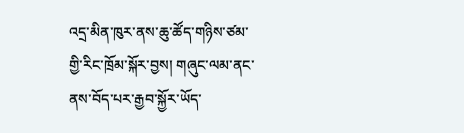འདྲ་མིན་ཁུར་ནས་ཆུ་ཚོད་གཉིས་ཙམ་གྱི་རིང་ཁྲོམ་སྐོར་བྱས། གཞུང་ལམ་ནང་ནས་བོད་པར་རྒྱབ་སྐྱོར་ཡོད་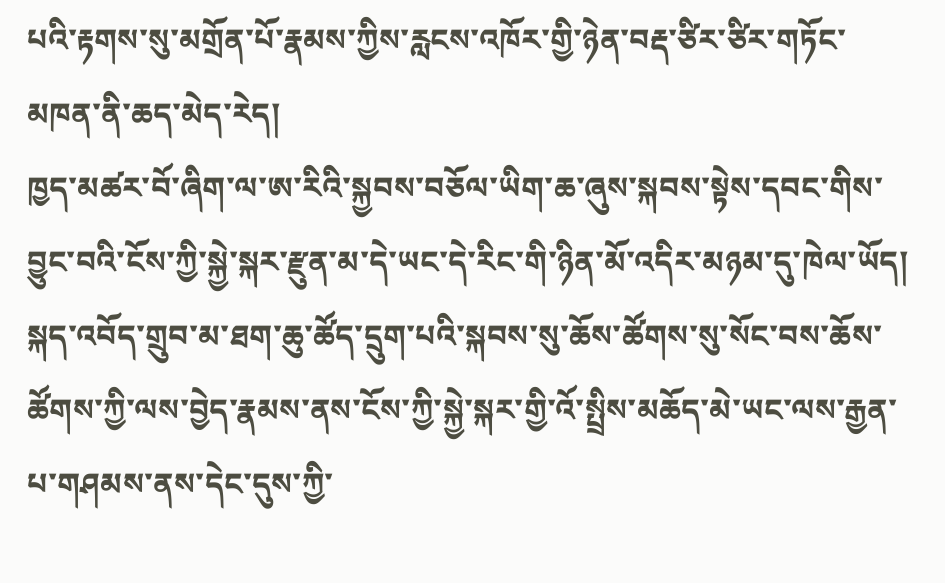པའི་རྟགས་སུ་མགྲོན་པོ་རྣམས་ཀྱིས་རླངས་འཁོར་གྱི་ཉེན་བརྡ་ཙིར་ཙིར་གཏོང་མཁན་ནི་ཆད་མེད་རེད།
ཁྱད་མཚར་བོ་ཞིག་ལ་ཨ་རིའི་སྐྱབས་བཅོལ་ཡིག་ཆ་ཞུས་སྐབས་སྟེས་དབང་གིས་བྱུང་བའི་ངོས་ཀྱི་སྐྱེ་སྐར་རྫུན་མ་དེ་ཡང་དེ་རིང་གི་ཉིན་མོ་འདིར་མཉམ་དུ་ཁེལ་ཡོད། སྐད་འབོད་གྲུབ་མ་ཐག་ཆུ་ཚོད་དྲུག་པའི་སྐབས་སུ་ཆོས་ཚོགས་སུ་སོང་བས་ཆོས་ཚོགས་ཀྱི་ལས་བྱེད་རྣམས་ནས་ངོས་ཀྱི་སྐྱེ་སྐར་གྱི་འོ་སྤྲིས་མཆོད་མེ་ཡང་ལས་རྒྱན་པ་གཤམས་ནས་དེང་དུས་ཀྱི་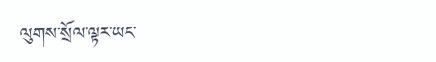ལུགས་སྲོལ་ལྟར་ཡང་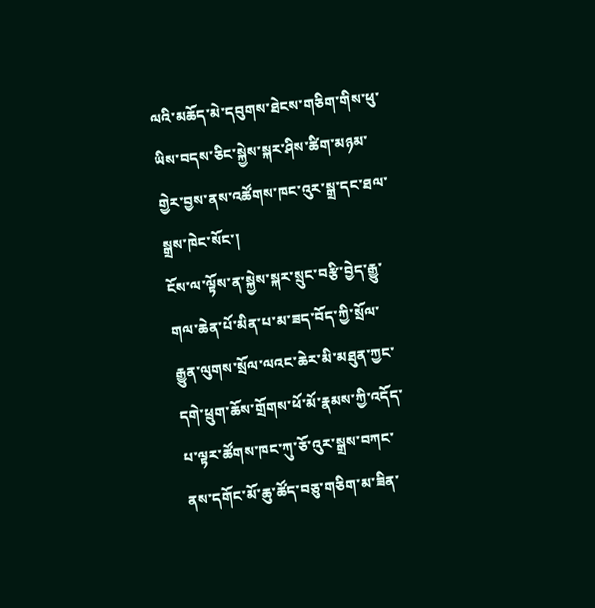ལའི་མཆོད་མེ་དབུགས་ཐེངས་གཅིག་གིས་ཕུ་ཡིས་བདས་ཅིང་སྐྱེས་སྐར་ཤིས་ཚིག་མཉམ་གྱེར་བྱས་ནས་འཚོགས་ཁང་འུར་སྒྲ་དང་ཐལ་སྒྲས་ཁེང་སོང་།
ངོས་ལ་ལྟོས་ན་སྐྱེས་སྐར་སྲུང་བརྩི་བྱེད་རྒྱུ་གལ་ཆེན་པོ་མིན་པ་མ་ཟད་བོད་ཀྱི་སྲོལ་རྒྱུན་ལུགས་སྲོལ་ལའང་ཆེར་མི་མཐུན་ཀྱང་དགེ་ཕྲུག་ཆོས་གྲོགས་ཕོ་མོ་རྣམས་ཀྱི་འདོད་པ་ལྟར་ཚོགས་ཁང་ཀུ་ཅོ་འུར་སྒྲས་བཀང་ནས་དགོང་མོ་ཆུ་ཚོད་བཅུ་གཅིག་མ་ཟིན་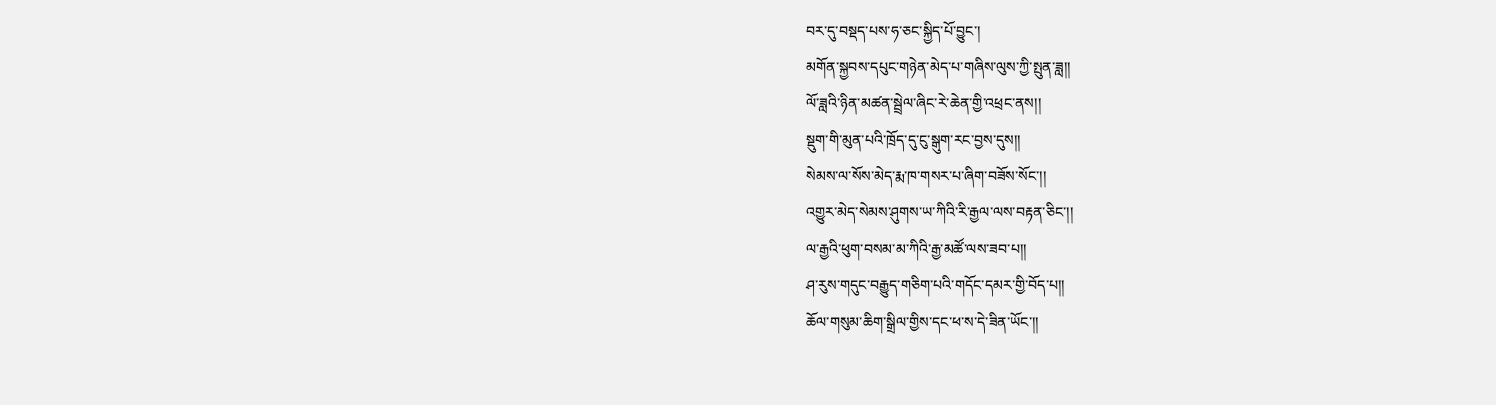བར་དུ་བསྡད་པས་ཧ་ཅང་སྐྱིད་པོ་བྱུང་།
མགོན་སྐྱབས་དཔུང་གཉེན་མེད་པ་གཞིས་ལུས་ཀྱི་སྤུན་ཟླ།།
ལོ་ཟླའི་ཉིན་མཚན་སྦྲེལ་ཞིང་རེ་ཆེན་གྱི་འཕྲང་ནས།།
སྡུག་གི་མུན་པའི་ཁྲོད་དུ་ངུ་སྒུག་རང་བྱས་དུས།།
སེམས་ལ་སོས་མེད་རྨ་ཁ་གསར་པ་ཞིག་བཟོས་སོང་།།
འགྱུར་མེད་སེམས་ཤུགས་ཡ་ཀིའི་རི་རྒྱལ་ལས་བརྟན་ཅིང་།།
ལ་རྒྱའི་ཕུག་བསམ་མ་ཀིའི་རྒྱ་མཚོ་ལས་ཟབ་པ།།
ཤ་རུས་གདུང་བརྒྱུད་གཅིག་པའི་གདོང་དམར་གྱི་བོད་པ།།
ཆོལ་གསུམ་ཆིག་སྒྲིལ་གྱིས་དང་ཕ་ས་དེ་ཟིན་ཡོང་།།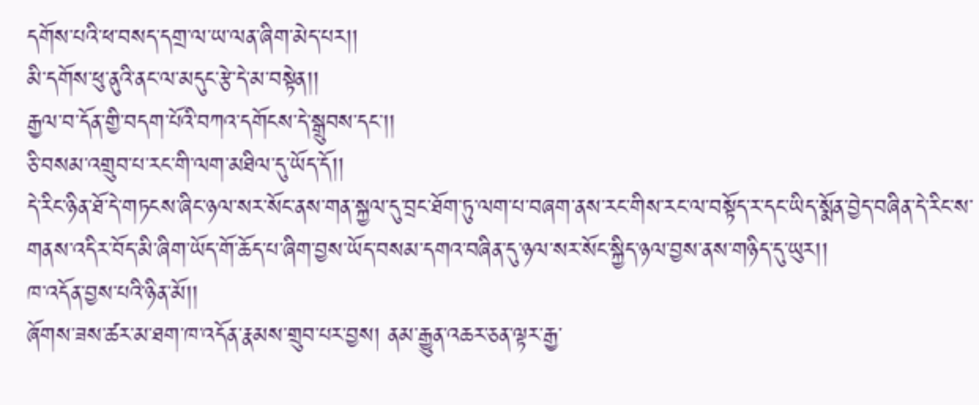དགོས་པའི་ཕ་བསད་དགྲ་ལ་ཡ་ལན་ཞིག་མེད་པར།།
མི་དགོས་ཕུ་ནུའི་ནང་ལ་མདུང་རྩེ་དེ་མ་བསྟེན།།
རྒྱལ་བ་དོན་གྱི་བདག་པོའི་བཀའ་དགོངས་དེ་སྒྲུབས་དང་།།
ཅི་བསམ་འགྲུབ་པ་རང་གི་ལག་མཐིལ་དུ་ཡོད་དོ།།
དེ་རིང་ཉིན་ཐོ་དེ་གཏངས་ཞིང་ཉལ་སར་སོང་ནས་གན་སྐྱལ་དུ་བྲང་ཐོག་ཏུ་ལག་པ་བཞག་ནས་རང་གིས་རང་ལ་བསྟོད་ར་དང་ཡིད་སྨོན་བྱེད་བཞིན་དེ་རིང་ས་གནས་འདིར་བོད་མི་ཞིག་ཡོད་གོ་ཆོད་པ་ཞིག་བྱས་ཡོད་བསམ་དགའ་བཞིན་དུ་ཉལ་སར་སོང་སྐྱིད་ཉལ་བྱས་ནས་གཉིད་དུ་ཡུར།།
ཁ་འདོན་བྱས་པའི་ཉིན་མོ།།
ཞོགས་ཟས་ཚར་མ་ཐག་ཁ་འདོན་རྣམས་གྲུབ་པར་བྱས། ནམ་རྒྱུན་འཆར་ཅན་ལྟར་རྒྱ་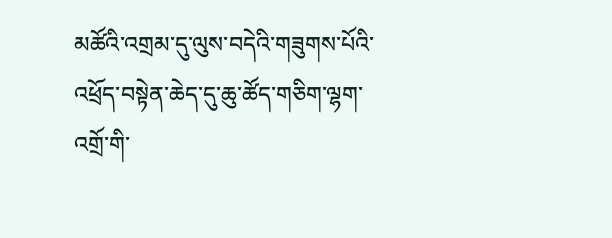མཚོའི་འགྲམ་དུ་ལུས་བདེའི་གཟུགས་པོའི་འཕྲོད་བསྟེན་ཆེད་དུ་ཆུ་ཚོད་གཅིག་ལྷག་འགྲོ་གི་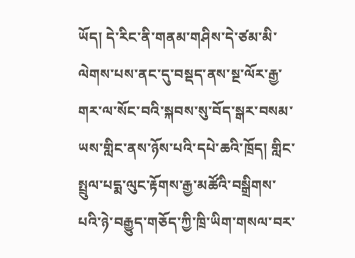ཡོད། དེ་རིང་ནི་གནམ་གཤིས་དེ་ཙམ་མི་ལེགས་པས་ནང་དུ་བསྡད་ནས་སྔ་ལོར་རྒྱ་གར་ལ་སོང་བའི་སྐབས་སུ་བོད་སྒར་བསམ་ཡས་གླིང་ནས་ཉོས་པའི་དཔེ་ཆའི་ཁྲོད། གླིང་སྤྲུལ་པདྨ་ལུང་རྟོགས་རྒྱ་མཚོའི་བསྒྲིགས་པའི་ཉེ་བརྒྱུད་གཅོད་ཀྱི་ཁྲི་ཡིག་གསལ་བར་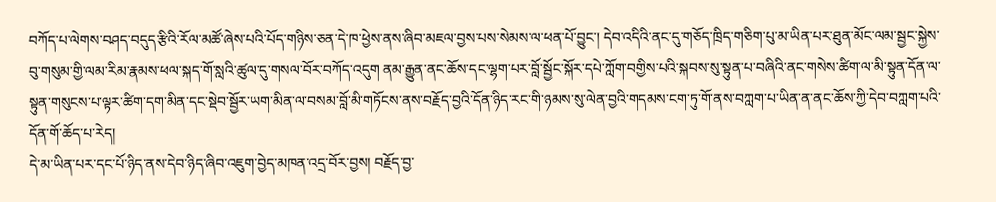བཀོད་པ་ལེགས་བཤད་བདུད་རྩིའི་རོལ་མཚོ་ཞེས་པའི་པོད་གཉིས་ཅན་དེ་ཁ་ཕྱེས་ནས་ཞིབ་མཇལ་བྱས་པས་སེམས་ལ་ཕན་པོ་བྱུང་། དེབ་འདིའི་ནང་དུ་གཅོད་ཁྲིད་གཅིག་པུ་མ་ཡིན་པར་ཐུན་མོང་ལམ་སྦྱང་སྐྱེས་བུ་གསུམ་གྱི་ལམ་རིམ་རྣམས་ཕལ་སྐད་གོ་སླའི་ཚུལ་དུ་གསལ་བོར་བཀོད་འདུག ནམ་རྒྱུན་ནང་ཆོས་དང་ལྷག་པར་བློ་སྦྱོང་སྐོར་དཔེ་ཀློག་བགྱིས་པའི་སྐབས་སུ་སྟུན་པ་བཞིའི་ནང་གསེས་ཚིག་ལ་མི་སྟུན་དོན་ལ་སྟུན་གསུངས་པ་ལྟར་ཚིག་དག་མིན་དང་སྡེབ་སྦྱོར་ཡག་མིན་ལ་བསམ་བློ་མི་གཏོངས་ནས་བརྗོད་བྱའི་དོན་ཉིད་རང་གི་ཉམས་སུ་ལེན་བྱའི་གདམས་ངག་ཏུ་གོ་ནས་བཀླག་པ་ཡིན་ན་ནང་ཆོས་ཀྱི་དེབ་བཀླག་པའི་དོན་གོ་ཆོད་པ་རེད།
དེ་མ་ཡིན་པར་དང་པོ་ཉིད་ནས་དེབ་ཉིད་ཞིབ་འཇུག་བྱེད་མཁན་འདྲ་བོར་བྱས། བརྗོད་བྱ་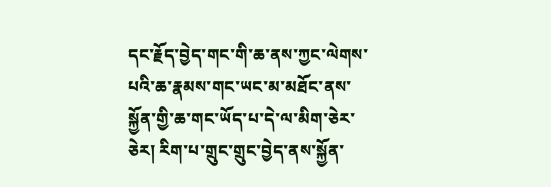དང་རྗོད་བྱེད་གང་གི་ཆ་ནས་ཀྱང་ལེགས་པའི་ཆ་རྣམས་གང་ཡང་མ་མཐོང་ནས་སྐྱོན་གྱི་ཆ་གང་ཡོད་པ་དེ་ལ་མིག་ཅེར་ཅེར། རིག་པ་གྲུང་གྲུང་བྱེད་ནས་སྐྱོན་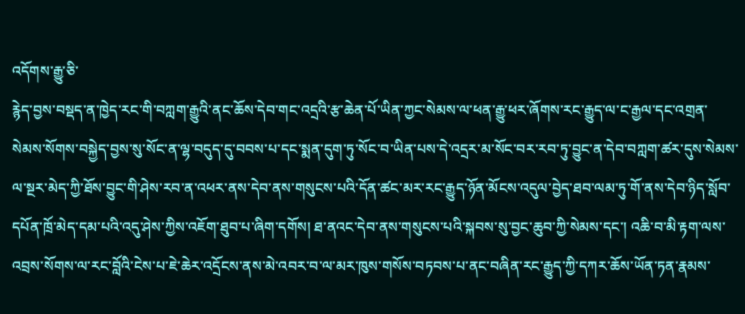འདོགས་རྒྱུ་ཅི་
རྙེད་བྱས་བསྡད་ན་ཁྱེད་རང་གི་བཀླག་རྒྱུའི་ནང་ཆོས་དེབ་གང་འདྲའི་རྩ་ཆེན་པོ་ཡིན་ཀྱང་སེམས་ལ་ཕན་རྒྱུ་ཕར་ཞོགས་རང་རྒྱུད་ལ་ང་རྒྱལ་དང་འགྲན་སེམས་སོགས་བསྐྱེད་བྱས་སུ་སོང་ན་ལྷ་བདུད་དུ་བབས་པ་དང་སྨན་དུག་ཏུ་སོང་བ་ཡིན་པས་དེ་འདྲར་མ་སོང་བར་རབ་ཏུ་བྱུང་ན་དེབ་བཀླག་ཚར་དུས་སེམས་ལ་སྔར་མེད་ཀྱི་ཐོས་བྱུང་གི་ཤེས་རབ་ན་འཕར་ནས་དེབ་ནས་གསུངས་པའི་དོན་ཚང་མར་རང་རྒྱུད་ཉོན་མོངས་འདུལ་བྱེད་ཐབ་ལམ་ཏུ་གོ་ནས་དེབ་ཉིད་སློབ་དཔོན་ཁྲོ་མེད་དམ་པའི་འདུ་ཤེས་ཀྱིས་འཇོག་ཐུབ་པ་ཞིག་དགོས། ཐ་ནའང་དེབ་ནས་གསུངས་པའི་སྐབས་སུ་བྱང་ཆུབ་ཀྱི་སེམས་དང་། འཆི་བ་མི་རྟག་ལས་འབྲས་སོགས་ལ་རང་བློའི་ངེས་པ་ཇེ་ཆེར་འདྲོངས་ནས་མེ་འབར་བ་ལ་མར་ཁུས་གསོས་བཏབས་པ་ནང་བཞིན་རང་རྒྱུད་ཀྱི་དཀར་ཆོས་ཡོན་ཏན་རྣམས་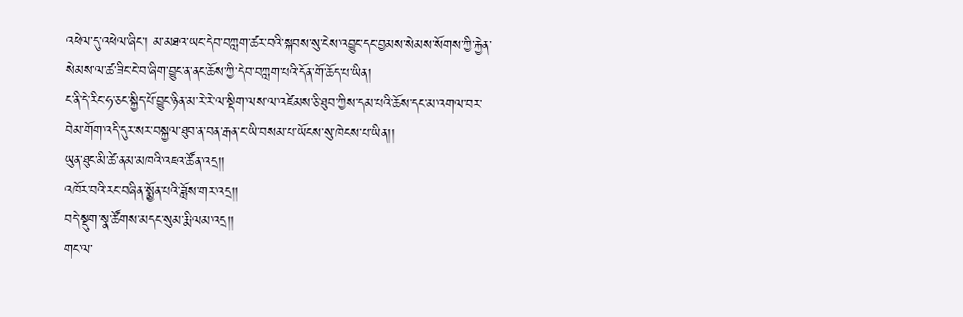འཕེལ་དུ་འཕེལ་ཞིང་། མ་མཐའ་ཡང་དེབ་བཀླག་ཚར་བའི་སྐབས་སུ་ངེས་འབྱུང་དང་བྱམས་སེམས་སོགས་ཀྱི་རྐྱེན་སེམས་ལ་ཚ་ཟིང་ངེ་བ་ཞིག་བྱུང་ན་ནང་ཆོས་ཀྱི་དེབ་བཀླག་པའི་དོན་གོ་ཆོད་པ་ཡིན།
ང་ནི་དེ་རིང་ཧ་ཅང་སྐྱིད་པོ་བྱུང་ཉིན་མ་རེ་རེ་ལ་སྡིག་ལས་ལ་འཛེམས་ཅི་ཐུབ་ཀྱིས་དམ་པའི་ཆོས་དང་མ་འགལ་བར་བེམ་གོག་འདི་དུར་སར་བསྐྱལ་ཐུབ་ན་བན་རྒན་ང་ཡི་བསམ་པ་ཡོངས་སུ་ཁེངས་པ་ཡིན།།
ཡུན་ཐུང་མི་ཚེ་ནམ་མཁའི་འཇའ་ཚོན་འདྲ།།
འཁོར་བའི་རང་བཞིན་སྨྱོན་པའི་ཟློས་གར་འདྲ།།
བདེ་སྡུག་སྣ་ཚོགས་མདང་སུམ་རྨི་ལམ་འདྲ།།
གང་ལ་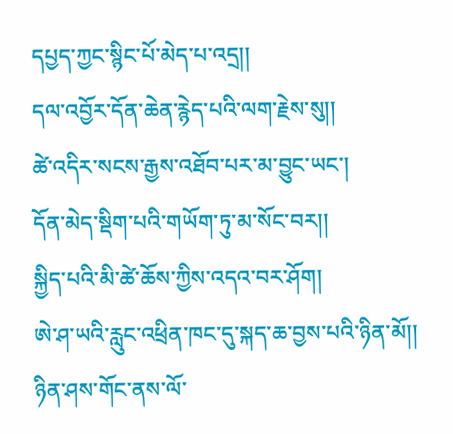དཔྱད་ཀྱང་སྙིང་པོ་མེད་པ་འདྲ།།
དལ་འབྱོར་དོན་ཆེན་རྙེད་པའི་ལག་རྗེས་སུ།།
ཚེ་འདིར་སངས་རྒྱས་འཐོབ་པར་མ་བྱུང་ཡང་།
དོན་མེད་སྡིག་པའི་གཡོག་ཏུ་མ་སོང་བར།།
སྐྱིད་པའི་མི་ཚེ་ཆོས་ཀྱིས་འདའ་བར་ཤོག།
ཨེ་ཤ་ཡའི་རླུང་འཕྲིན་ཁང་དུ་སྐད་ཆ་བྱས་པའི་ཉིན་མོ།།
ཉིན་ཤས་གོང་ནས་ལོ་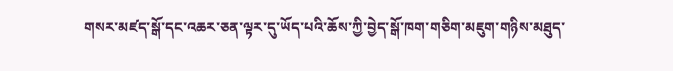གསར་མཛད་སྒོ་དང་འཆར་ཅན་ལྟར་དུ་ཡོད་པའི་ཆོས་ཀྱི་བྱེད་སྒོ་ཁག་གཅིག་མཇུག་གཉིས་མཐུད་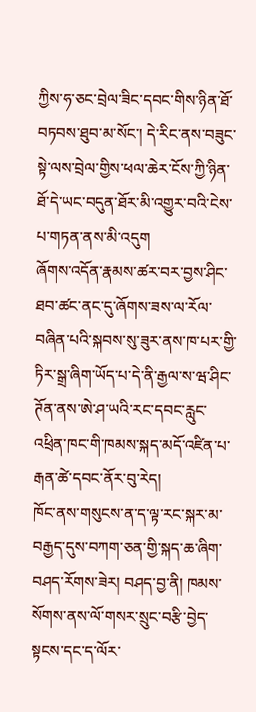ཀྱིས་ཧ་ཅང་བྲེལ་ཟིང་དབང་གིས་ཉིན་ཐོ་བཏབས་ཐུབ་མ་སོང་། དེ་རིང་ནས་བཟུང་སྟེ་ལས་བྲེལ་གྱིས་ཕལ་ཆེར་ངོས་ཀྱི་ཉིན་ཐོ་དེ་ཡང་བདུན་ཐོར་མི་འགྱུར་བའི་ངེས་པ་གཏན་ནས་མི་འདུག
ཞོགས་འདོན་རྣམས་ཚར་བར་བྱས་ཤིང་ཐབ་ཚང་ནང་དུ་ཞོགས་ཟས་ལ་རོལ་བཞིན་པའི་སྐབས་སུ་ཟུར་ནས་ཁ་པར་གྱི་ཏིར་སྒྲ་ཞིག་ཡོད་པ་དེ་ནི་རྒྱལ་ས་ཝ་ཤིང་ཊོན་ནས་ཨེ་ཤ་ཡའི་རང་དབང་རླུང་འཕྲིན་ཁང་གི་ཁམས་སྐད་མདོ་འཛིན་པ་རྒན་ཚེ་དབང་ནོར་བུ་རེད།
ཁོང་ནས་གསུངས་ན་ད་ལྟ་རང་སྐར་མ་བརྒྱད་དུས་བཀག་ཅན་གྱི་སྐད་ཆ་ཞིག་བཤད་རོགས་ཟེར། བཤད་བྱ་ནི། ཁམས་སོགས་ནས་ལོ་གསར་སྲུང་བརྩི་བྱེད་སྟངས་དང་ད་ལོར་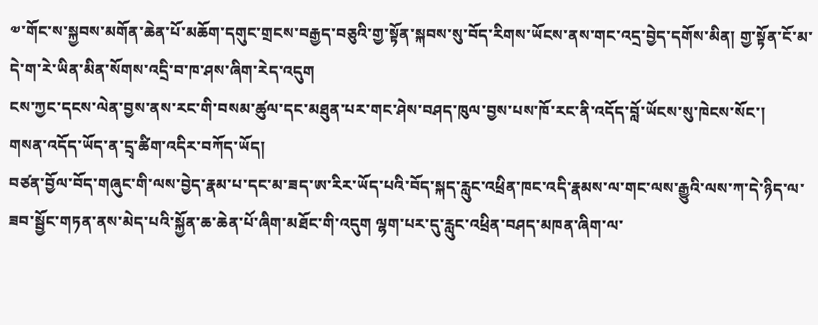༧་གོང་ས་སྐྱབས་མགོན་ཆེན་པོ་མཆོག་དགུང་གྲངས་བརྒྱད་བཅུའི་གྱ་སྟོན་སྐབས་སུ་བོད་རིགས་ཡོངས་ནས་གང་འདྲ་བྱེད་དགོས་མིན། གྱ་སྟོན་ངོ་མ་དེ་ག་རེ་ཡིན་མིན་སོགས་འདྲི་བ་ཁ་ཤས་ཞིག་རེད་འདུག
ངས་ཀྱང་དངས་ལེན་བྱས་ནས་རང་གི་བསམ་ཚུལ་དང་མཐུན་པར་གང་ཤེས་བཤད་ཁུལ་བྱས་པས་ཁོ་རང་ནི་འདོད་བློ་ཡོངས་སུ་ཁེངས་སོང་།
གསན་འདོད་ཡོད་ན་དྲྭ་ཚིག་འདིར་བཀོད་ཡོད།
བཙན་བྱོལ་བོད་གཞུང་གི་ལས་བྱེད་རྣམ་པ་དང་མ་ཟད་ཨ་རིར་ཡོད་པའི་བོད་སྐད་རླུང་འཕྲིན་ཁང་འདི་རྣམས་ལ་གང་ལས་རྒྱུའི་ལས་ཀ་དེ་ཉིད་ལ་ཟབ་སྦྱོང་གཏན་ནས་མེད་པའི་སྐྱོན་ཆ་ཆེན་པོ་ཞིག་མཐོང་གི་འདུག ལྷག་པར་དུ་རླུང་འཕྲིན་བཤད་མཁན་ཞིག་ལ་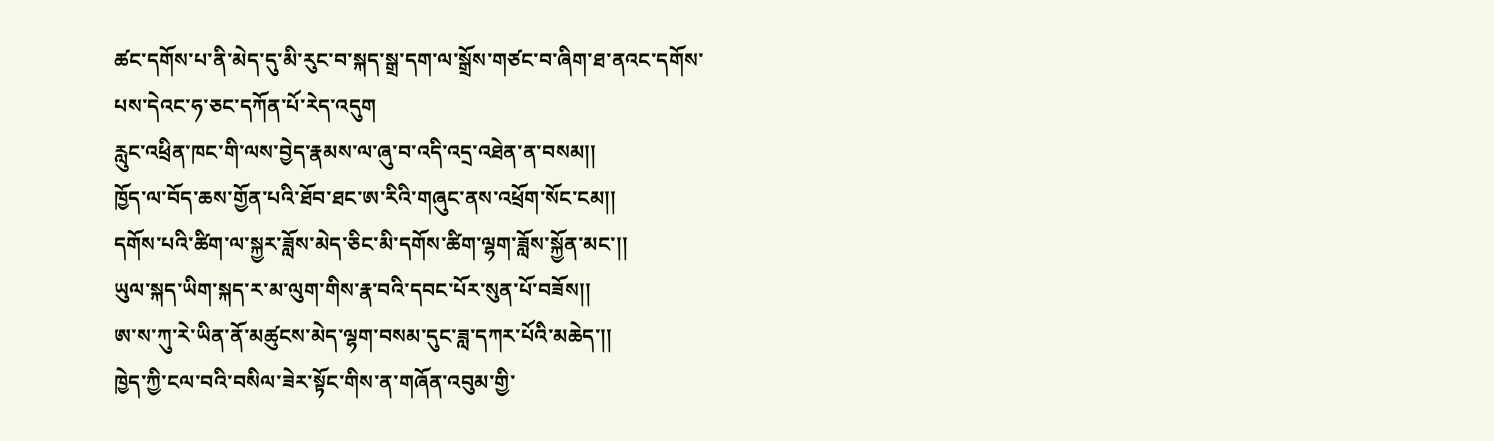ཚང་དགོས་པ་ནི་མེད་དུ་མི་རུང་བ་སྐད་སྒྲ་དག་ལ་སྒྲོས་གཙང་བ་ཞིག་ཐ་ནའང་དགོས་པས་དེའང་ཧ་ཅང་དཀོན་པོ་རེད་འདུག
རླུང་འཕྲིན་ཁང་གི་ལས་བྱེད་རྣམས་ལ་ཞུ་བ་འདི་འདྲ་འཐེན་ན་བསམ།།
ཁྱོད་ལ་བོད་ཆས་གྱོན་པའི་ཐོབ་ཐང་ཨ་རིའི་གཞུང་ནས་འཕྲོག་སོང་ངམ།།
དགོས་པའི་ཚིག་ལ་སྐྱར་ཟློས་མེད་ཅིང་མི་དགོས་ཚིག་ལྷག་ཟློས་སྐྱོན་མང་།།
ཡུལ་སྐད་ཡིག་སྐད་ར་མ་ལུག་གིས་རྣ་བའི་དབང་པོར་སུན་པོ་བཟོས།།
ཨ་ས་ཀུ་རེ་ཡིན་ནོ་མཚུངས་མེད་ལྷག་བསམ་དུང་ཟླ་དཀར་པོའི་མཆེད་།།
ཁྱེད་ཀྱི་ངལ་བའི་བསིལ་ཟེར་སྟོང་གིས་ན་གཞོན་འབུམ་གྱི་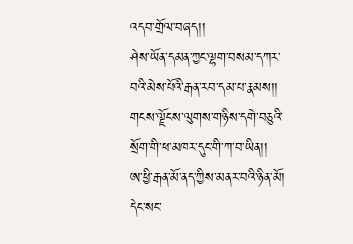འདབ་གྲོལ་བཞད།།
ཤེས་ཡོན་དམན་ཀྱང་ལྷག་བསམ་དཀར་བའི་མེས་པོའི་རྒན་རབ་དམ་པ་རྣམས།།
གངས་ལྗོངས་ལུགས་གཉིས་དགེ་བཅུའི་སྲོག་གི་ཕ་མཁར་དུང་གི་ཀ་བ་ཡིན།།
ཨ་ཕྱི་རྒན་མོ་ནད་ཀྱིས་མནར་བའི་ཉིན་མོ།
དེང་སང་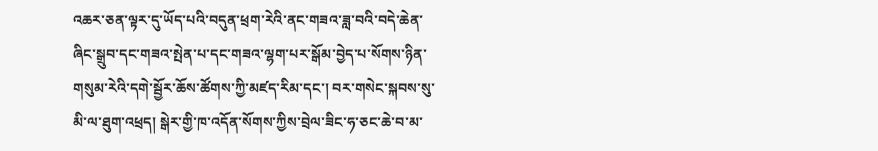འཆར་ཅན་ལྟར་དུ་ཡོད་པའི་བདུན་ཕྲག་རེའི་ནང་གཟའ་ཟླ་བའི་བདེ་ཆེན་ཞིང་སྒྲུབ་དང་གཟའ་སྤེན་པ་དང་གཟའ་ལྷག་པར་སྒོམ་བྱེད་པ་སོགས་ཉིན་གསུམ་རེའི་དགེ་སྦྱོར་ཆོས་ཚོགས་ཀྱི་མཛད་རིམ་དང་། བར་གསེང་སྐབས་སུ་མི་ལ་ཐུག་འཕྲད། སྒེར་གྱི་ཁ་འདོན་སོགས་ཀྱིས་བྲེལ་ཟིང་ཧ་ཅང་ཆེ་བ་མ་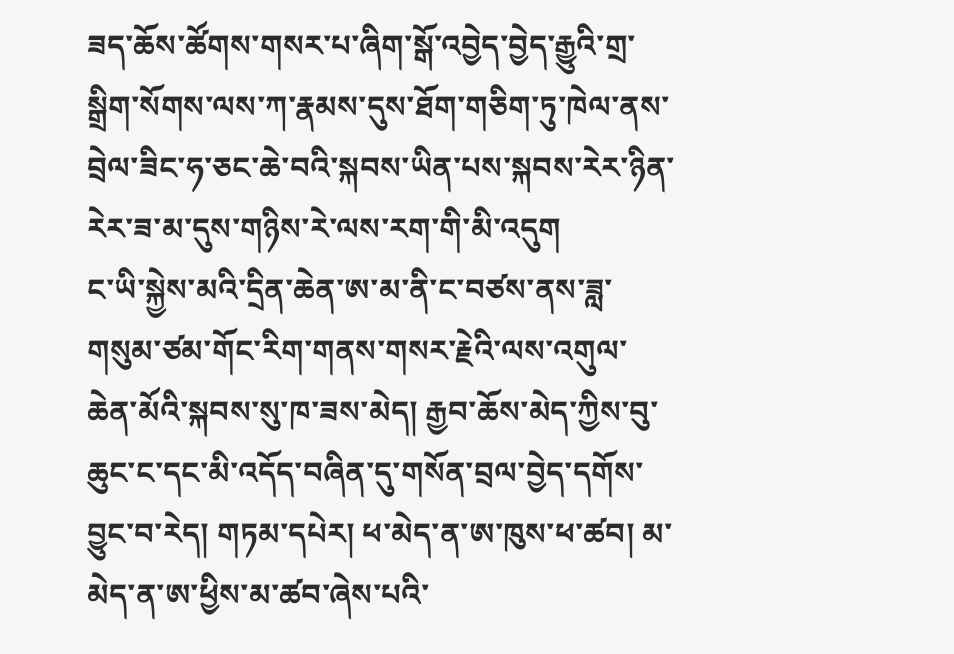ཟད་ཆོས་ཚོགས་གསར་པ་ཞིག་སྒོ་འབྱེད་བྱེད་རྒྱུའི་གྲ་སྒྲིག་སོགས་ལས་ཀ་རྣམས་དུས་ཐོག་གཅིག་ཏུ་ཁེལ་ནས་བྲེལ་ཟིང་ཧ་ཅང་ཆེ་བའི་སྐབས་ཡིན་པས་སྐབས་རེར་ཉིན་རེར་ཟ་མ་དུས་གཉིས་རེ་ལས་རག་གི་མི་འདུག
ང་ཡི་སྐྱེས་མའི་དྲིན་ཆེན་ཨ་མ་ནི་ང་བཙས་ནས་ཟླ་གསུམ་ཙམ་གོང་རིག་གནས་གསར་རྗེའི་ལས་འགུལ་ཆེན་མོའི་སྐབས་སུ་ཁ་ཟས་མེད། རྒྱབ་ཆོས་མེད་ཀྱིས་བུ་ཆུང་ང་དང་མི་འདོད་བཞིན་དུ་གསོན་བྲལ་བྱེད་དགོས་བྱུང་བ་རེད། གཏམ་དཔེར། ཕ་མེད་ན་ཨ་ཁུས་ཕ་ཚབ། མ་མེད་ན་ཨ་ཕྱིས་མ་ཚབ་ཞེས་པའི་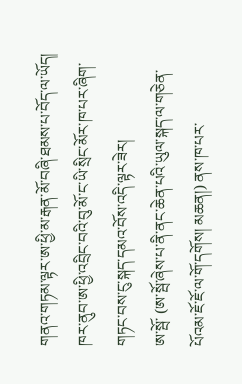གནའ་གཏམ་ལྟར་ཨ་ཕྱི་མ་རྒན་མོ་བཞི་ཐམས་པ་བོད་ལ་ཡོད། ཁར་ནུབ་ཨ་ཕྱི་འབྲིང་བའི་བུ་མོ་ང་ཡི་སྲིང་མོར་ཁ་པར་ཞིག་གཏང་བས་ངུ་སྐད་དམའ་བོས་འདི་ལྟར་ཟེར།
ཨ་སྦོ་ (ཨ་སྦོ་ཞེས་པ་ནི་ནང་ཆེན་པའི་ཡུལ་སྐད་ལ་གཅེན་པོའམ་ཇོ་ཇོ་ལ་གོ་དགོས། མཆན།) ནས་ཁ་པར་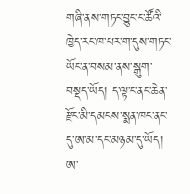གཞི་ནས་གཏང་བྱུང་ང་ཚོའི་ཁྱེད་རང་ཁ་པར་ག་དུས་གཏང་ཡོང་ན་བསམ་ནས་སྒུག་བསྡད་ཡོད། ད་ལྟ་ང་ནང་ཆེན་རྫོང་མི་དམངས་སྨན་ཁང་ནང་དུ་ཨ་མ་དང་མཉམ་དུ་ཡོད། ཨ་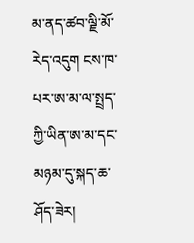མ་ནད་ཚབ་ལྗི་མོ་རེད་འདུག ངས་ཁ་པར་ཨ་མ་ལ་སྤྲད་ཀྱི་ཡིན་ཨ་མ་དང་མཉམ་དུ་སྐད་ཆ་ཤོད་ཟེར།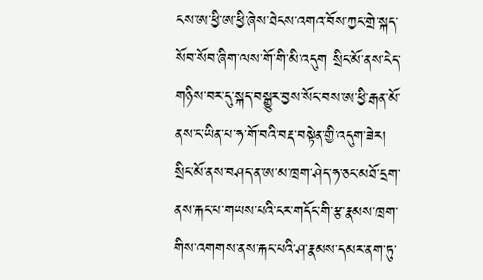ངས་ཨ་ཕྱི་ཨ་ཕྱི་ཞེས་ཐེངས་འགའ་བོས་ཀྱང་གྲེ་སྐད་སོབ་སོབ་ཞིག་ལས་གོ་གི་མི་འདུག སྲིང་མོ་ནས་ངེད་གཉིས་བར་དུ་སྐད་བསྒྱུར་བྱས་སོང་བས་ཨ་ཕྱི་རྒན་མོ་ནས་ང་ཡིན་པ་ཧ་གོ་བའི་བརྡ་བསྟེན་གྱི་འདུག་ཟེར།
སྲིང་མོ་ནས་བཤད་ན་ཨ་མ་ཁྲག་ཤེད་ཧ་ཅང་མཐོ་དྲག་ནས་རྐང་པ་གཡས་པའི་ངར་གདོང་གི་རྩ་རྣམས་ཁྲག་གིས་འགགས་ནས་རྐང་པའི་ཤ་རྣམས་དམར་ནག་ཏུ་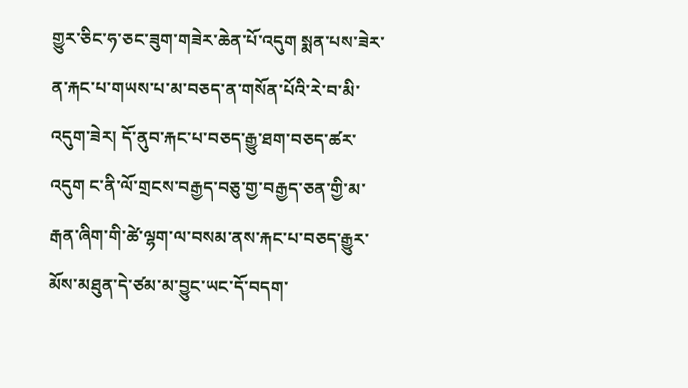གྱུར་ཅིང་ཧ་ཅང་ཟུག་གཟེར་ཆེན་པོ་འདུག སྨན་པས་ཟེར་ན་རྐང་པ་གཡས་པ་མ་བཅད་ན་གསོན་པོའི་རེ་བ་མི་འདུག་ཟེར། དོ་ནུབ་རྐང་པ་བཅད་རྒྱུ་ཐག་བཅད་ཚར་འདུག ང་ནི་ལོ་གྲངས་བརྒྱད་བཅུ་གྱ་བརྒྱད་ཅན་གྱི་མ་རྒན་ཞིག་གི་ཚེ་ལྷག་ལ་བསམ་ནས་རྐང་པ་བཅད་རྒྱུར་མོས་མཐུན་དེ་ཙམ་མ་བྱུང་ཡང་དོ་བདག་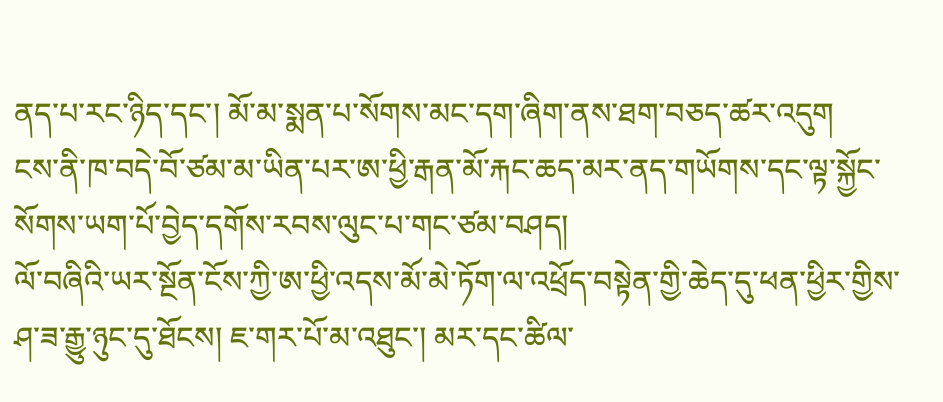ནད་པ་རང་ཉིད་དང་། མོ་མ་སྨན་པ་སོགས་མང་དག་ཞིག་ནས་ཐག་བཅད་ཚར་འདུག
ངས་ནི་ཁ་བདེ་བོ་ཙམ་མ་ཡིན་པར་ཨ་ཕྱི་རྒན་མོ་རྐང་ཆད་མར་ནད་གཡོགས་དང་ལྟ་སྐྱོང་སོགས་ཡག་པོ་བྱེད་དགོས་རབས་ལུང་པ་གང་ཙམ་བཤད།
ལོ་བཞིའི་ཡར་སྔོན་ངོས་ཀྱི་ཨ་ཕྱི་འདས་མོ་མེ་ཏོག་ལ་འཕྲོད་བསྟེན་གྱི་ཆེད་དུ་ཕན་ཕྱིར་གྱིས་ཤ་ཟ་རྒྱུ་ཉུང་དུ་ཐོངས། ཇ་གར་པོ་མ་འཐུང་། མར་དང་ཚིལ་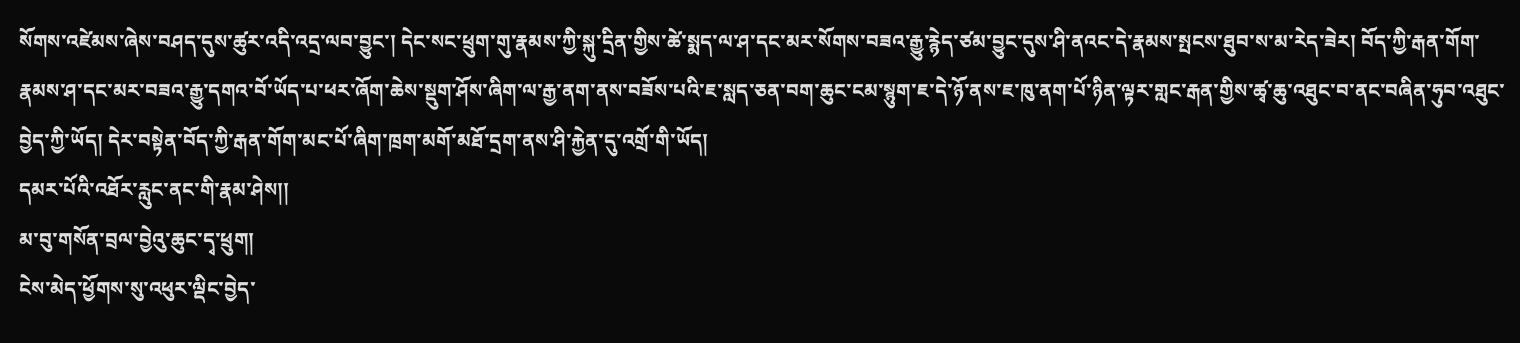སོགས་འཛེམས་ཞེས་བཤད་དུས་ཚུར་འདི་འདྲ་ལབ་བྱུང་། དེང་སང་ཕྲུག་གུ་རྣམས་ཀྱི་སྐུ་དྲིན་གྱིས་ཚེ་སྨད་ལ་ཤ་དང་མར་སོགས་བཟའ་རྒྱུ་རྙེད་ཙམ་བྱུང་དུས་ཤི་ནའང་དེ་རྣམས་སྤངས་ཐུབ་ས་མ་རེད་ཟེར། བོད་ཀྱི་རྒན་གོག་རྣམས་ཤ་དང་མར་བཟའ་རྒྱུ་དགའ་བོ་ཡོད་པ་ཕར་ཞོག་ཆེས་སྡུག་ཤོས་ཞིག་ལ་རྒྱ་ནག་ནས་བཟོས་པའི་ཇ་སླད་ཅན་བག་ཆུང་ངམ་སྙུག་ཇ་དེ་ཉོ་ནས་ཇ་ཁུ་ནག་པོ་ཉིན་ལྟར་གླང་རྒན་གྱིས་ཚྭ་ཆུ་འཐུང་བ་ནང་བཞིན་ཧུབ་འཐུང་བྱེད་ཀྱི་ཡོད། དེར་བསྟེན་བོད་ཀྱི་རྒན་གོག་མང་པོ་ཞིག་ཁྲག་མགོ་མཐོ་དྲག་ནས་ཤི་རྐྱེན་དུ་འགྲོ་གི་ཡོད།
དམར་པོའི་འཐོར་རླུང་ནང་གི་རྣམ་ཤེས།།
མ་བུ་གསོན་བྲལ་བྱེའུ་ཆུང་དྭ་ཕྲུག།
ངེས་མེད་ཕྱོགས་སུ་འཕུར་ལྡིང་བྱེད་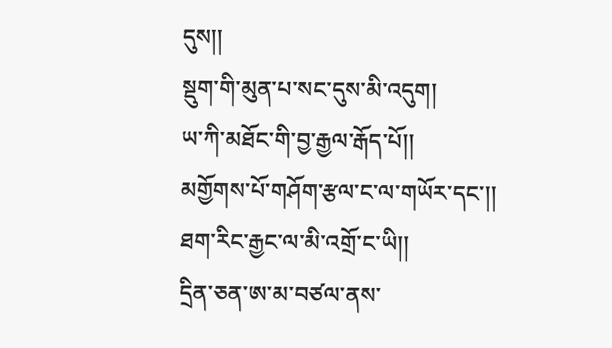དུས།།
སྡུག་གི་མུན་པ་སང་དུས་མི་འདུག།
ཡ་ཀི་མཐོང་གི་བྱ་རྒྱལ་རྒོད་པོ།།
མགྱོགས་པོ་གཤོག་རྩལ་ང་ལ་གཡོར་དང་།།
ཐག་རིང་རྒྱང་ལ་མི་འགྲོ་ང་ཡི།།
དྲིན་ཅན་ཨ་མ་བཙལ་ནས་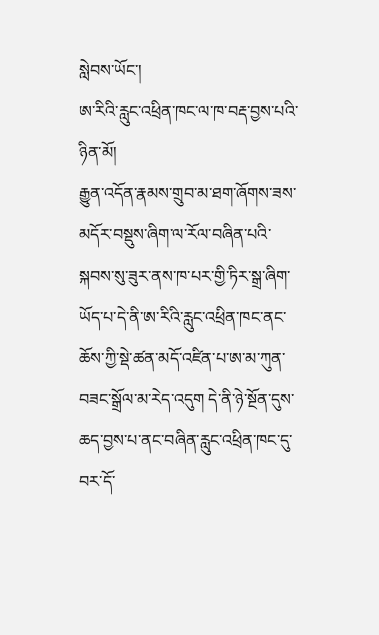སླེབས་ཡོང་།
ཨ་རིའི་རླུང་འཕྲིན་ཁང་ལ་ཁ་བརྡ་བྱས་པའི་ཉིན་མོ།
རྒྱུན་འདོན་རྣམས་གྲུབ་མ་ཐག་ཞོགས་ཟས་མདོར་བསྡུས་ཞིག་ལ་རོལ་བཞིན་པའི་སྐབས་སུ་ཟུར་ནས་ཁ་པར་གྱི་ཏིར་སྒྲ་ཞིག་ཡོད་པ་དེ་ནི་ཨ་རིའི་རླུང་འཕྲིན་ཁང་ནང་ཆོས་ཀྱི་སྡེ་ཚན་མདོ་འཛིན་པ་ཨ་མ་ཀུན་བཟང་སྒྲོལ་མ་རེད་འདུག དེ་ནི་ཉེ་སྔོན་དུས་ཆད་བྱས་པ་ནང་བཞིན་རླུང་འཕྲིན་ཁང་དུ་བར་དོ་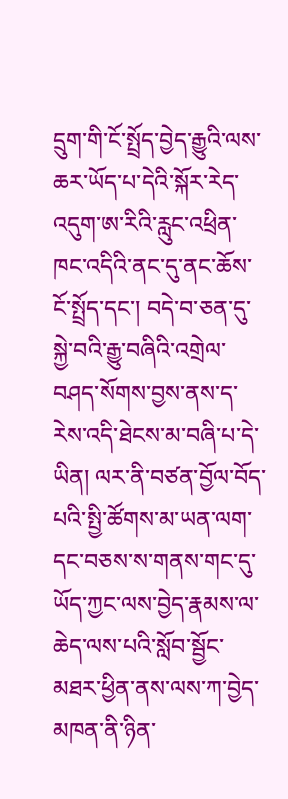དྲུག་གི་ངོ་སྤྲོད་བྱེད་རྒྱུའི་ལས་ཆར་ཡོད་པ་དེའི་སྐོར་རེད་འདུག་ཨ་རིའི་རླུང་འཕྲིན་ཁང་འདིའི་ནང་དུ་ནང་ཆོས་ངོ་སྤྲོད་དང་། བདེ་བ་ཅན་དུ་སྐྱེ་བའི་རྒྱུ་བཞིའི་འགྲེལ་བཤད་སོགས་བྱས་ནས་ད་རེས་འདི་ཐེངས་མ་བཞི་པ་དེ་ཡིན། ལར་ནི་བཙན་བྱོལ་བོད་པའི་སྤྱི་ཚོགས་མ་ཡན་ལག་དང་བཅས་ས་གནས་གང་དུ་ཡོད་ཀྱང་ལས་བྱེད་རྣམས་ལ་ཆེད་ལས་པའི་སློབ་སྦྱོང་མཐར་ཕྱིན་ནས་ལས་ཀ་བྱེད་མཁན་ནི་ཉིན་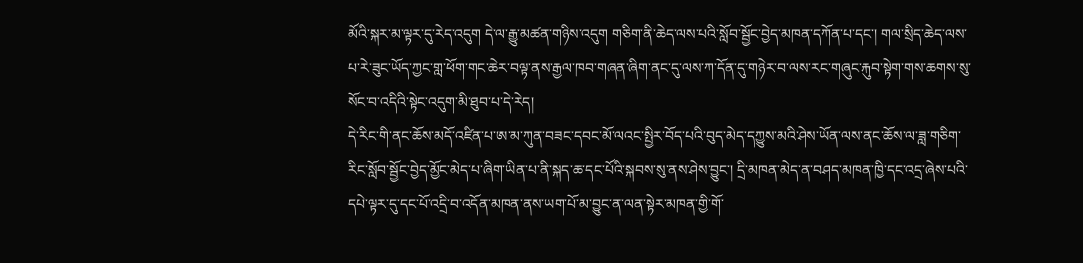མོའི་སྐར་མ་ལྟར་དུ་རེད་འདུག དེ་ལ་རྒྱུ་མཚན་གཉིས་འདུག གཅིག་ནི་ཆེད་ལས་པའི་སློབ་སྦྱོང་བྱེད་མཁན་དཀོན་པ་དང་། གལ་སྲིད་ཆེད་ལས་པ་རེ་ཟུང་ཡོད་ཀྱང་གླ་ཕོག་གང་ཆེར་བལྟ་ནས་རྒྱལ་ཁབ་གཞན་ཞིག་ནང་དུ་ལས་ཀ་དོན་དུ་གཉེར་བ་ལས་རང་གཞུང་རྐུབ་སྟེག་གས་ཆགས་སུ་སོང་བ་འདིའི་སྟེང་འདུག་མི་ཐུབ་པ་དེ་རེད།
དེ་རིང་གི་ནང་ཆོས་མདོ་འཛིན་པ་ཨ་མ་ཀུན་བཟང་དབང་མོ་ལའང་སྤྱིར་བོད་པའི་བུད་མེད་དཀྱུས་མའི་ཤེས་ཡོན་ལས་ནང་ཆོས་ལ་ཟླ་གཅིག་རིང་སློབ་སྦྱོང་བྱེད་མྱོང་མེད་པ་ཞིག་ཡིན་པ་ནི་སྐད་ཆ་དང་པོའི་སྐབས་སུ་ནས་ཤེས་བྱུང་། དྲི་མཁན་མེད་ན་བཤད་མཁན་ཁྱི་དང་འདྲ་ཞེས་པའི་དཔེ་ལྟར་དུ་དང་པོ་འདྲི་བ་འདོན་མཁན་ནས་ཡག་པོ་མ་བྱུང་ན་ལན་སྟེར་མཁན་གྱི་གོ་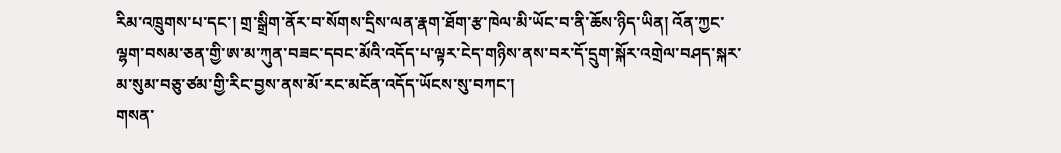རིམ་འཁྲུགས་པ་དང་། གྲ་སྒྲིག་ནོར་བ་སོགས་དྲིས་ལན་རྣག་ཐོག་རྩ་ཁེལ་མི་ཡོང་བ་ནི་ཆོས་ཉིད་ཡིན། འོན་ཀྱང་ལྷག་བསམ་ཅན་གྱི་ཨ་མ་ཀུན་བཟང་དབང་མོའི་འདོད་པ་ལྟར་ངེད་གཉིས་ནས་བར་དོ་དྲུག་སྐོར་འགྲེལ་བཤད་སྐར་མ་སུམ་བཅུ་ཙམ་གྱི་རིང་བྱས་ནས་མོ་རང་མངོན་འདོད་ཡོངས་སུ་བཀང་།
གསན་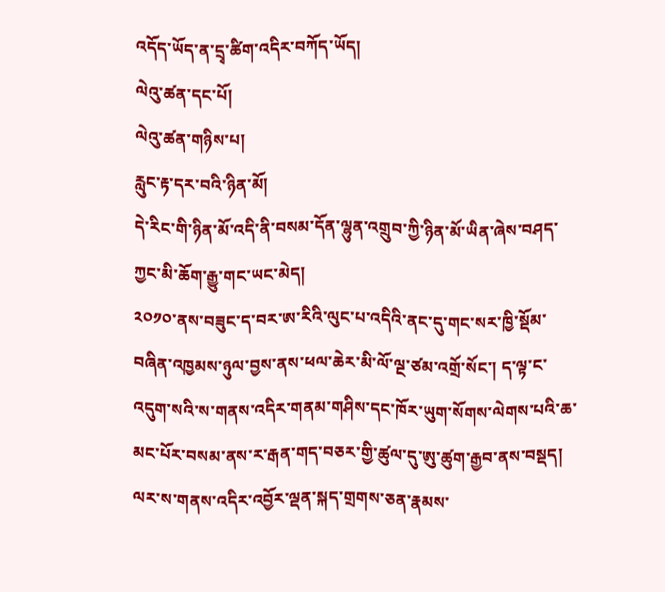འདོད་ཡོད་ན་དྲྭ་ཚིག་འདིར་བཀོད་ཡོད།
ལེའུ་ཚན་དང་པོ།
ལེའུ་ཚན་གཉིས་པ།
རླུང་རྟ་དར་བའི་ཉིན་མོ།
དེ་རིང་གི་ཉིན་མོ་འདི་ནི་བསམ་དོན་ལྷུན་འགྲུབ་ཀྱི་ཉིན་མོ་ཡིན་ཞེས་བཤད་ཀྱང་མི་ཆོག་རྒྱུ་གང་ཡང་མེད།
༢༠༡༠་ནས་བཟུང་ད་བར་ཨ་རིའི་ལུང་པ་འདིའི་ནང་དུ་གང་སར་ཁྱི་སྡོམ་བཞིན་འཁྱམས་ཉུལ་བྱས་ནས་ཕལ་ཆེར་མི་ལོ་ལྔ་ཙམ་འགྲོ་སོང་། ད་ལྟ་ང་འདུག་སའི་ས་གནས་འདིར་གནམ་གཤིས་དང་ཁོར་ཡུག་སོགས་ལེགས་པའི་ཆ་མང་པོར་བསམ་ནས་ར་རྒན་གད་བཅར་གྱི་ཚུལ་དུ་ཨུ་ཚུག་རྒྱབ་ནས་བསྡད། ལར་ས་གནས་འདིར་འབྱོར་ལྡན་སྐད་གྲགས་ཅན་རྣམས་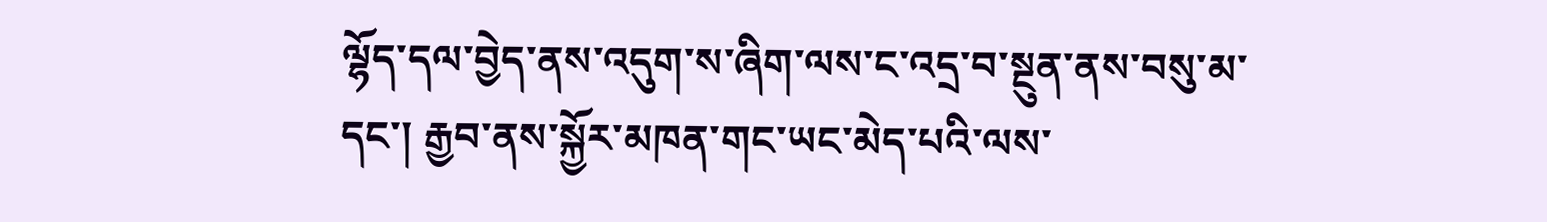ལྷོད་དལ་བྱེད་ནས་འདུག་ས་ཞིག་ལས་ང་འདྲ་བ་སྔུན་ནས་བསུ་མ་དང་། རྒྱབ་ནས་སྐྱོར་མཁན་གང་ཡང་མེད་པའི་ལས་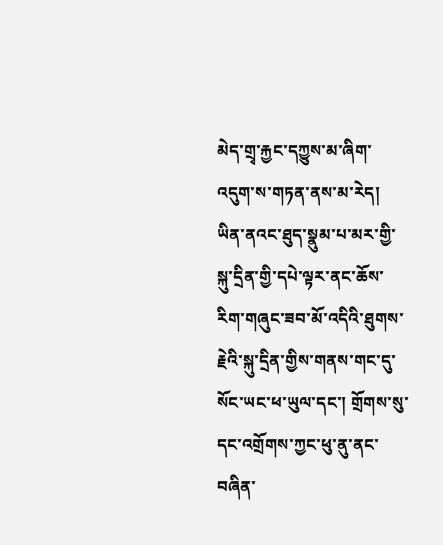མེད་གྲྭ་རྐྱང་དཀྱུས་མ་ཞིག་འདུག་ས་གཏན་ནས་མ་རེད། ཡིན་ནའང་ཐུད་སྣུམ་པ་མར་གྱི་སྐུ་དྲིན་གྱི་དཔེ་ལྟར་ནང་ཆོས་རིག་གཞུང་ཟབ་མོ་འདིའི་ཐུགས་རྗེའི་སྐུ་དྲིན་གྱིས་གནས་གང་དུ་སོང་ཡང་ཕ་ཡུལ་དང་། གྲོགས་སུ་དང་འགྲོགས་ཀྱང་ཕུ་ནུ་ནང་བཞིན་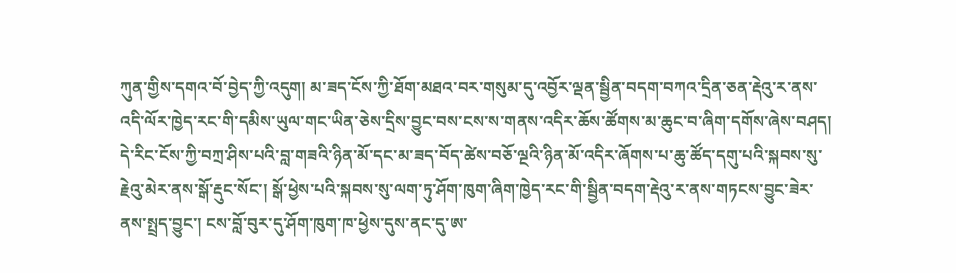ཀུན་གྱིས་དགའ་བོ་བྱེད་ཀྱི་འདུག། མ་ཟད་ངོས་ཀྱི་ཐོག་མཐའ་བར་གསུམ་དུ་འབྱོར་ལྡན་སྦྱིན་བདག་བཀའ་དྲིན་ཅན་རྡེའུ་ར་ནས་འདི་ལོར་ཁྱེད་རང་གི་དམིས་ཡུལ་གང་ཡིན་ཅེས་དྲིས་བྱུང་བས་ངས་ས་གནས་འདིར་ཆོས་ཚོགས་མ་ཆུང་བ་ཞིག་དགོས་ཞེས་བཤད། དེ་རིང་ངོས་ཀྱི་བཀྲ་ཤིས་པའི་བླ་གཟའི་ཉིན་མོ་དང་མ་ཟད་བོད་ཚེས་བཅོ་ལྔའི་ཉིན་མོ་འདིར་ཞོགས་པ་ཆུ་ཚོད་དགུ་པའི་སྐབས་སུ་རྗེའུ་མེར་ནས་སྒོ་རྡུང་སོང་། སྒོ་ཕྱེས་པའི་སྐབས་སུ་ལག་ཏུ་ཤོག་ཁུག་ཞིག་ཁྱེད་རང་གི་སྦྱིན་བདག་རྡེའུ་ར་ནས་གཏངས་བྱུང་ཟེར་ནས་སྤྲད་བྱུང་། ངས་བློ་བུར་དུ་ཤོག་ཁུག་ཁ་ཕྱེས་དུས་ནང་དུ་ཨ་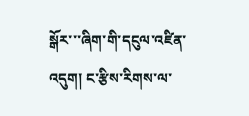སྒོར་་་ཞིག་གི་དངུལ་འཛིན་འདུག། ང་རྩིས་རིགས་ལ་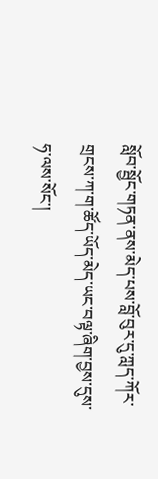སློབ་སྦྱོང་གཏན་ནས་མེད་པས་བློ་བུར་དུ་ཀླད་ཀོར་གྲངས་ཀ་ག་ཚོད་ཡོད་མེད་ཡང་བལྟ་ཞིག་བྱས་དུས་ཧ་ལས་སོང་།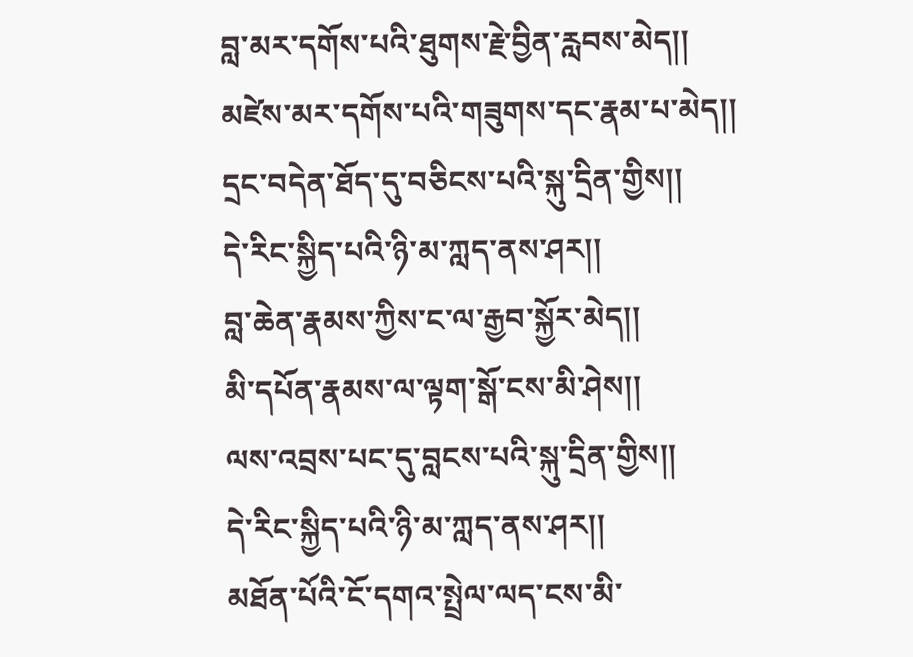བླ་མར་དགོས་པའི་ཐུགས་རྗེ་བྱིན་རླབས་མེད།།
མཛེས་མར་དགོས་པའི་གཟུགས་དང་རྣམ་པ་མེད།།
དྲང་བདེན་ཐོད་དུ་བཅིངས་པའི་སྐུ་དྲིན་གྱིས།།
དེ་རིང་སྐྱིད་པའི་ཉི་མ་ཀླད་ནས་ཤར།།
བླ་ཆེན་རྣམས་ཀྱིས་ང་ལ་རྒྱབ་སྐྱོར་མེད།།
མི་དཔོན་རྣམས་ལ་ལྟག་སྒོ་ངས་མི་ཤེས།།
ལས་འབྲས་པང་དུ་བླངས་པའི་སྐུ་དྲིན་གྱིས།།
དེ་རིང་སྐྱིད་པའི་ཉི་མ་ཀླད་ནས་ཤར།།
མཐོན་པོའི་ངོ་དགའ་སྤྲེལ་ལད་ངས་མི་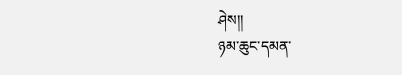ཤེས།།
ཉམ་ཆུང་དམན་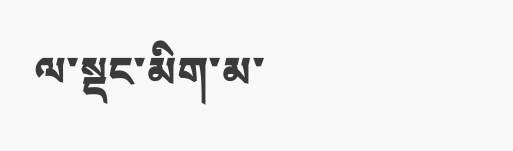ལ་སྡང་མིག་མ་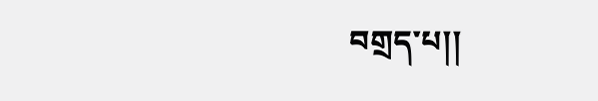བགྲད་པ།།